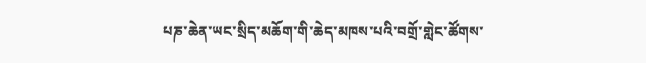པཎ་ཆེན་ཡང་སྲིད་མཆོག་གི་ཆེད་མཁས་པའི་བགྲོ་གླེང་ཚོགས་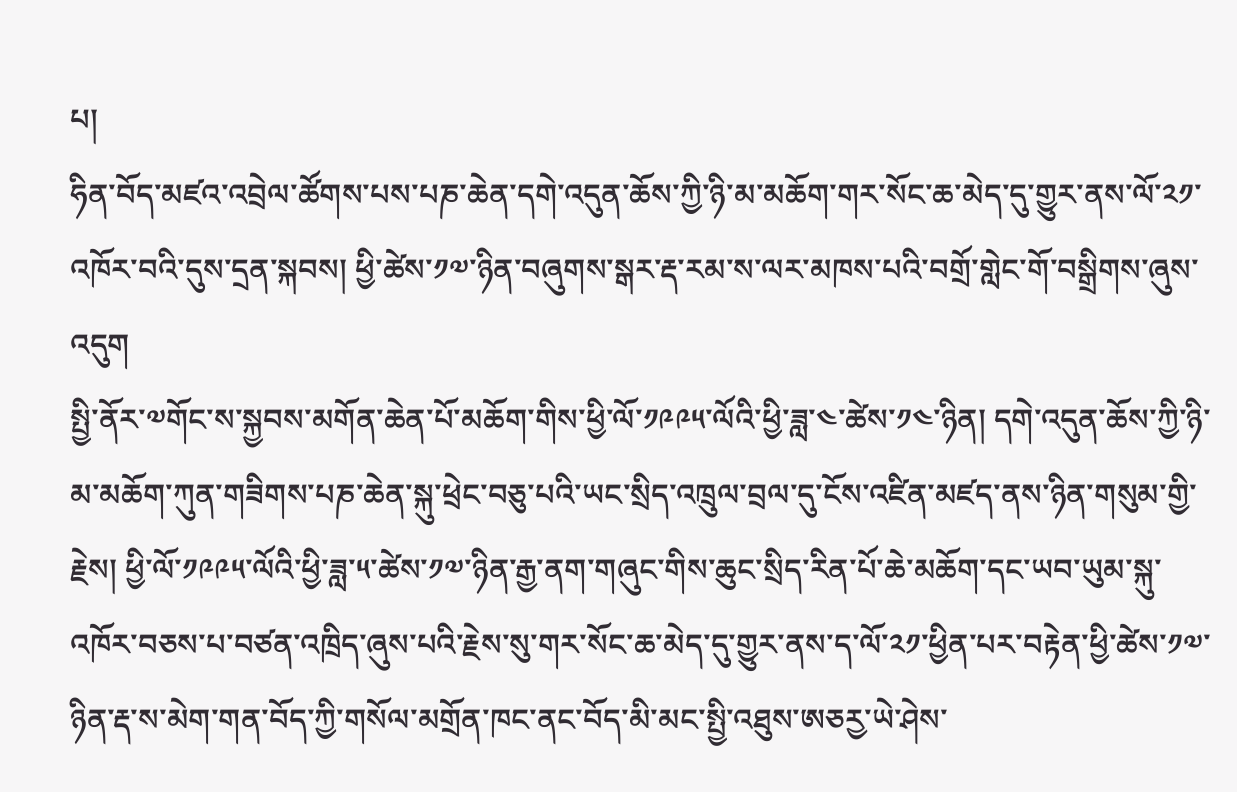པ།
ཧིན་བོད་མཛའ་འབྲེལ་ཚོགས་པས་པཎ་ཆེན་དགེ་འདུན་ཆོས་ཀྱི་ཉི་མ་མཆོག་གར་སོང་ཆ་མེད་དུ་གྱུར་ནས་ལོ་༢༡་འཁོར་བའི་དུས་དྲན་སྐབས། ཕྱི་ཚེས་༡༧་ཉིན་བཞུགས་སྒར་རྡ་རམ་ས་ལར་མཁས་པའི་བགྲོ་གླེང་གོ་བསྒྲིགས་ཞུས་འདུག
སྤྱི་ནོར་༧གོང་ས་སྐྱབས་མགོན་ཆེན་པོ་མཆོག་གིས་ཕྱི་ལོ་༡༩༩༥་ལོའི་ཕྱི་ཟླ་༤་ཚེས་༡༤་ཉིན། དགེ་འདུན་ཆོས་ཀྱི་ཉི་མ་མཆོག་ཀུན་གཟིགས་པཎ་ཆེན་སྐུ་ཕྲེང་བཅུ་པའི་ཡང་སྲིད་འཁྲུལ་བྲལ་དུ་ངོས་འཛིན་མཛད་ནས་ཉིན་གསུམ་གྱི་རྗེས། ཕྱི་ལོ་༡༩༩༥་ལོའི་ཕྱི་ཟླ་༥་ཚེས་༡༧་ཉིན་རྒྱ་ནག་གཞུང་གིས་ཆུང་སྲིད་རིན་པོ་ཆེ་མཆོག་དང་ཡབ་ཡུམ་སྐུ་འཁོར་བཅས་པ་བཙན་འཁྲིད་ཞུས་པའི་རྗེས་སུ་གར་སོང་ཆ་མེད་དུ་གྱུར་ནས་ད་ལོ་༢༡་ཕྱིན་པར་བརྟེན་ཕྱི་ཚེས་༡༧་ཉིན་རྡ་ས་མེག་གན་བོད་ཀྱི་གསོལ་མགྲོན་ཁང་ནང་བོད་མི་མང་སྤྱི་འཐུས་ཨཅརྱ་ཡེ་ཤེས་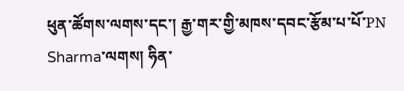ཕུན་ཚོགས་ལགས་དང་། རྒྱ་གར་གྱི་མཁས་དབང་རྩོམ་པ་པོ་PN Sharma་ལགས། ཧིན་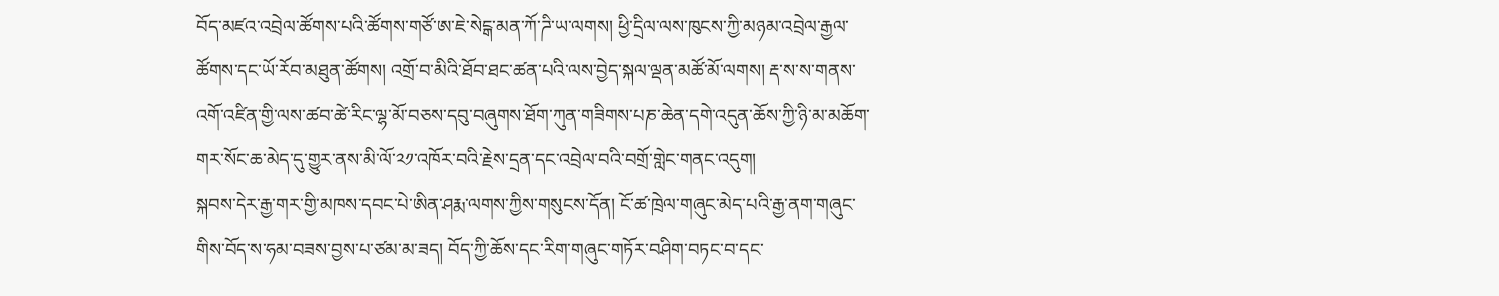བོད་མཛའ་འབྲེལ་ཚོགས་པའི་ཚོགས་གཙོ་ཨ་ཇེ་སེངྒ་མན་ཀོ་ཌི་ཡ་ལགས། ཕྱི་དྲིལ་ལས་ཁུངས་ཀྱི་མཉམ་འབྲེལ་རྒྱལ་ཚོགས་དང་ཡོ་རོབ་མཐུན་ཚོགས། འགྲོ་བ་མིའི་ཐོབ་ཐང་ཚན་པའི་ལས་བྱེད་སྐལ་ལྡན་མཚོ་མོ་ལགས། རྡ་ས་ས་གནས་འགོ་འཛིན་གྱི་ལས་ཚབ་ཚེ་རིང་ལྷ་མོ་བཅས་དབུ་བཞུགས་ཐོག་ཀུན་གཟིགས་པཎ་ཆེན་དགེ་འདུན་ཆོས་ཀྱི་ཉི་མ་མཆོག་གར་སོང་ཆ་མེད་དུ་གྱུར་ནས་མི་ལོ་༢༡་འཁོར་བའི་རྗེས་དྲན་དང་འབྲེལ་བའི་བགྲོ་གླེང་གནང་འདུག།
སྐབས་དེར་རྒྱ་གར་གྱི་མཁས་དབང་པེ་ཨིན་ཤརྨ་ལགས་ཀྱིས་གསུངས་དོན། ངོ་ཚ་ཁྲེལ་གཞུང་མེད་པའི་རྒྱ་ནག་གཞུང་གིས་བོད་ས་ཧམ་བཟས་བྱས་པ་ཙམ་མ་ཟད། བོད་ཀྱི་ཆོས་དང་རིག་གཞུང་གཏོར་བཤིག་བཏང་བ་དང་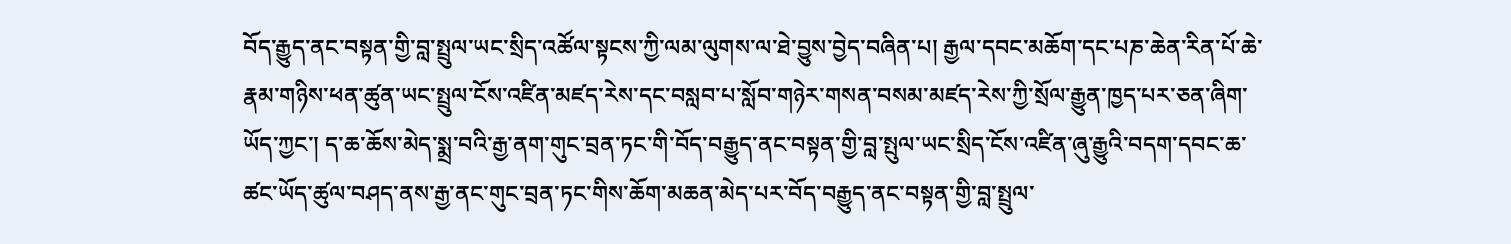བོད་རྒྱུད་ནང་བསྟན་གྱི་བླ་སྤྲུལ་ཡང་སྲིད་འཚོལ་སྟངས་ཀྱི་ལམ་ལུགས་ལ་ཐེ་བྱུས་བྱེད་བཞིན་པ། རྒྱལ་དབང་མཆོག་དང་པཎ་ཆེན་རིན་པོ་ཆེ་རྣམ་གཉིས་ཕན་ཚུན་ཡང་སྤྲུལ་ངོས་འཛིན་མཛད་རེས་དང་བསླབ་པ་སློབ་གཉེར་གསན་བསམ་མཛད་རེས་ཀྱི་སྲོལ་རྒྱུན་ཁྱད་པར་ཅན་ཞིག་ཡོད་ཀྱང་། ད་ཆ་ཆོས་མེད་སྨྲ་བའི་རྒྱ་ནག་གུང་བྲན་ཏང་གི་བོད་བརྒྱུད་ནང་བསྟན་གྱི་བླ་སྤུལ་ཡང་སྲིད་ངོས་འཛིན་ཞུ་རྒྱུའི་བདག་དབང་ཆ་ཚང་ཡོད་ཚུལ་བཤད་ནས་རྒྱ་ནང་གུང་བྲན་ཏང་གིས་ཆོག་མཆན་མེད་པར་བོད་བརྒྱུད་ནང་བསྟན་གྱི་བླ་སྤྲུལ་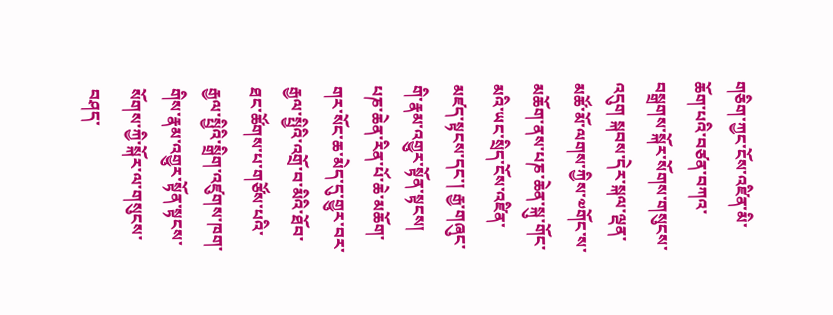གཅིག་ཀྱང་ངོས་འཛིན་མི་ཆོག་པའི་བཙན་བཀའ་བསྒྲགས་སྐོར་སོགས་གསུངས་འདུག སྐབས་དེར་སྐལ་ལྡན་མཚོ་མོ་ལགས་ཀྱིས་༧གོང་ས་མཆོག་ནས་པཎ་ཆེན་སྐུ་གོང་མའི་ཡང་སྲིད་ངོས་འཛིན་མཛད་སྟངས་དང་། རྒྱ་གཞུང་གི་རྣམ་འགྱུར་སྟོན་སྟངས། པཎ་ཆེན་རིན་པོ་ཆེ་མཆོག་གར་སོང་ཆ་མེད་དུ་གྱུར་བར་རྒྱལ་སྤྱིའི་འགྲོ་བ་མིའི་ཐོབ་ཐང་ཚོགས་པ་གཙོས་པའི་རྒྱལ་སྤྱིའི་སྒྲིག་འཛུགས་ཁག་གིས་རྣམ་འགྱུར་སྟོན་སྟངས་སོགས་ཀྱི་སྐོར་ལ་གསུངས་བཤད་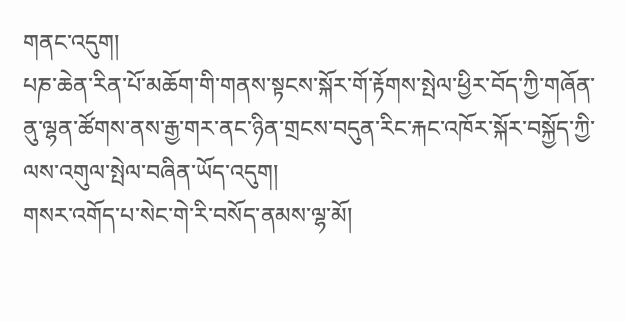གནང་འདུག།
པཎ་ཆེན་རིན་པོ་མཆོག་གི་གནས་སྟངས་སྐོར་གོ་རྟོགས་སྤེལ་ཕྱིར་བོད་ཀྱི་གཞོན་ནུ་ལྷན་ཚོགས་ནས་རྒྱ་གར་ནང་ཉིན་གྲངས་བདུན་རིང་རྐང་འཁོར་སྐོར་བསྐྱོད་ཀྱི་ལས་འགུལ་སྤེལ་བཞིན་ཡོད་འདུག།
གསར་འགོད་པ་སེང་གེ་རི་བསོད་ནམས་ལྷ་མོ།